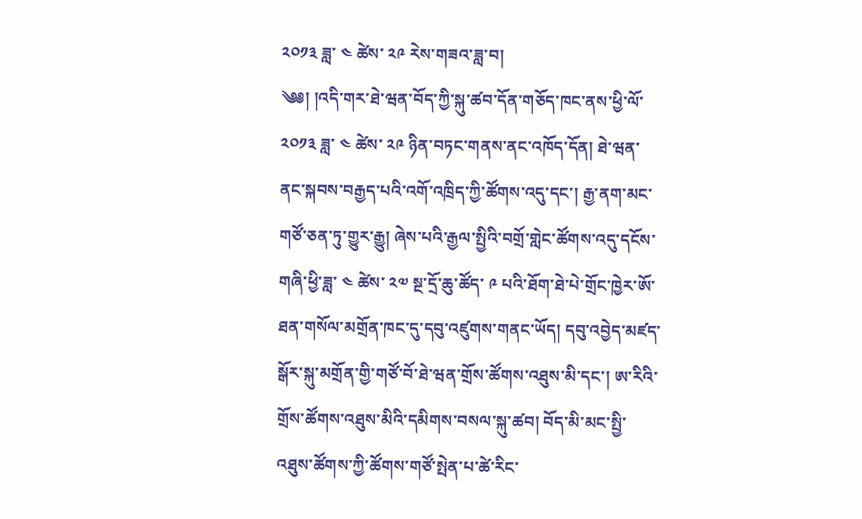༢༠༡༣ ཟླ་ ༤ ཚེས་ ༢༩ རེས་གཟའ་ཟླ་བ།
༄༅། །འདི་གར་ཐེ་ཝན་བོད་ཀྱི་སྐུ་ཚབ་དོན་གཅོད་ཁང་ནས་ཕྱི་ལོ་ ༢༠༡༣ ཟླ་ ༤ ཚེས་ ༢༩ ཉིན་བཏང་གནས་ནང་འཁོད་དོན། ཐེ་ཝན་ནང་སྐབས་བརྒྱད་པའི་འགོ་འཁྲིད་ཀྱི་ཚོགས་འདུ་དང་། རྒྱ་ནག་མང་གཙོ་ཅན་ཏུ་གྱུར་རྒྱུ། ཞེས་པའི་རྒྱལ་སྤྱིའི་བགྲོ་གླེང་ཚོགས་འདུ་དངོས་གཞི་ཕྱི་ཟླ་ ༤ ཚེས་ ༢༧ སྔ་དྲོ་ཆུ་ཚོད་ ༩ པའི་ཐོག་ཐེ་པེ་གྲོང་ཁྱེར་ཨོ་ཐན་གསོལ་མགྲོན་ཁང་དུ་དབུ་འཛུགས་གནང་ཡོད། དབུ་འབྱེད་མཛད་སྒོར་སྐུ་མགྲོན་གྱི་གཙོ་བོ་ཐེ་ཝན་གྲོས་ཚོགས་འཐུས་མི་དང་། ཨ་རིའི་གྲོས་ཚོགས་འཐུས་མིའི་དམིགས་བསལ་སྐུ་ཚབ། བོད་མི་མང་སྤྱི་འཐུས་ཚོགས་ཀྱི་ཚོགས་གཙོ་སྤེན་པ་ཚེ་རིང་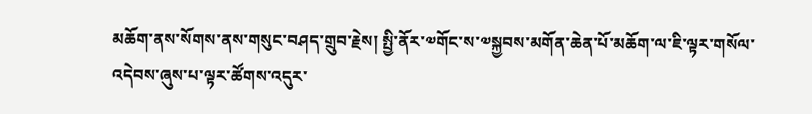མཆོག་ནས་སོགས་ནས་གསུང་བཤད་གྲུབ་རྗེས། སྤྱི་ནོར་༧གོང་ས་༧སྐྱབས་མགོན་ཆེན་པོ་མཆོག་ལ་ཇི་ལྟར་གསོལ་འདེབས་ཞུས་པ་ལྟར་ཚོགས་འདུར་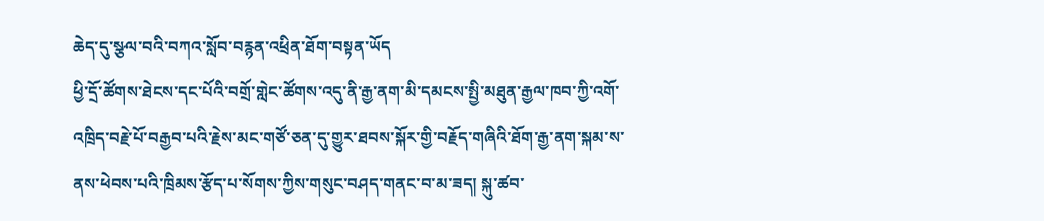ཆེད་དུ་སྩལ་བའི་བཀའ་སློབ་བརྙན་འཕྲིན་ཐོག་བསྟན་ཡོད
ཕྱི་དྲོ་ཚོགས་ཐེངས་དང་པོའི་བགྲོ་གླེང་ཚོགས་འདུ་ནི་རྒྱ་ནག་མི་དམངས་སྤྱི་མཐུན་རྒྱལ་ཁབ་ཀྱི་འགོ་འཁྲིད་བརྗེ་པོ་བརྒྱབ་པའི་རྗེས་མང་གཙོ་ཅན་དུ་གྱུར་ཐབས་སྐོར་གྱི་བརྗོད་གཞིའི་ཐོག་རྒྱ་ནག་སྐམ་ས་ནས་ཕེབས་པའི་ཁྲིམས་རྩོད་པ་སོགས་ཀྱིས་གསུང་བཤད་གནང་བ་མ་ཟད། སྐུ་ཚབ་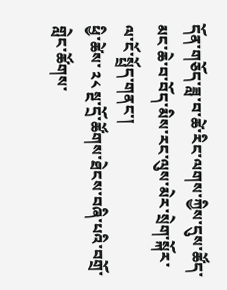དོན་གཅོད་ཟླ་བ་ཚེ་རིང་ལགས་ཀྱིས་དུས་ཚོད་མང་ཆེ་བ་བོད་མིས་རང་ལུས་མེར་སྲེག་སྐོར་ལ་ངོ་སྤྲོད་གནང་།
ཕྱི་ཚེས་ ༢༨ སྔ་དྲོ་ཚོགས་ཐེངས་བཞི་པའི་བགྲོ་གླེང་ཚོགས་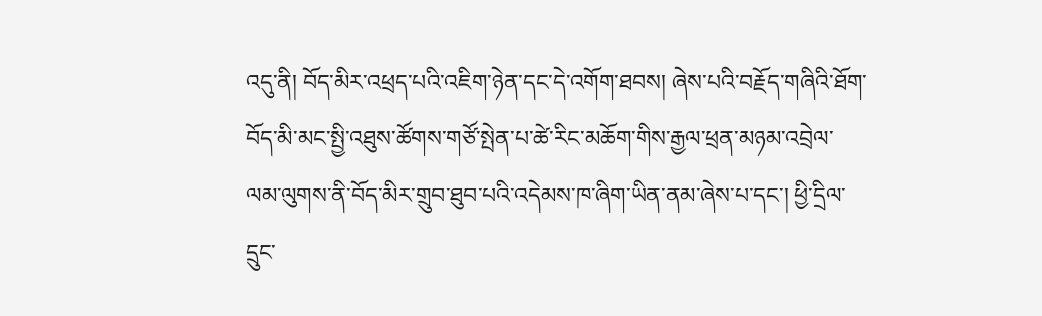འདུ་ནི། བོད་མིར་འཕྲད་པའི་འཇིག་ཉེན་དང་དེ་འགོག་ཐབས། ཞེས་པའི་བརྗོད་གཞིའི་ཐོག་བོད་མི་མང་སྤྱི་འཐུས་ཚོགས་གཙོ་སྤེན་པ་ཚེ་རིང་མཆོག་གིས་རྒྱལ་ཕྲན་མཉམ་འབྲེལ་ལམ་ལུགས་ནི་བོད་མིར་གྲུབ་ཐུབ་པའི་འདེམས་ཁ་ཞིག་ཡིན་ནམ་ཞེས་པ་དང་། ཕྱི་དྲིལ་དྲུང་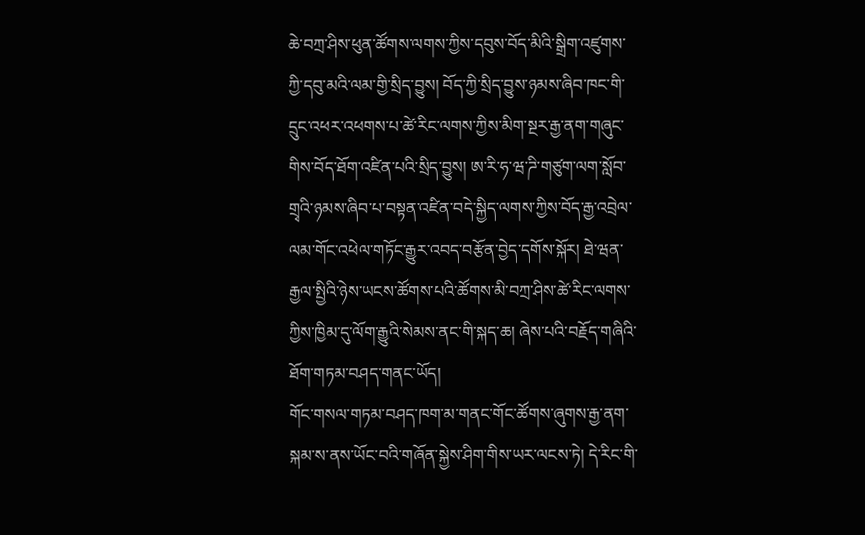ཆེ་བཀྲ་ཤིས་ཕུན་ཚོགས་ལགས་ཀྱིས་དབུས་བོད་མིའི་སྒྲིག་འཛུགས་ཀྱི་དབུ་མའི་ལམ་གྱི་སྲིད་བྱུས། བོད་ཀྱི་སྲིད་བྱུས་ཉམས་ཞིབ་ཁང་གི་དྲུང་འཕར་འཕགས་པ་ཚེ་རིང་ལགས་ཀྱིས་མིག་སྔར་རྒྱ་ནག་གཞུང་གིས་བོད་ཐོག་འཛིན་པའི་སྲིད་བྱུས། ཨ་རི་ཧ་ཝ་ཌི་གཙུག་ལག་སློབ་གྲྭའི་ཉམས་ཞིབ་པ་བསྟན་འཛིན་བདེ་སྐྱིད་ལགས་ཀྱིས་བོད་རྒྱ་འབྲེལ་ལམ་གོང་འཕེལ་གཏོང་རྒྱུར་འབད་བརྩོན་བྱེད་དགོས་སྐོར། ཐེ་ཝན་རྒྱལ་སྤྱིའི་ཉེས་ཡངས་ཚོགས་པའི་ཚོགས་མི་བཀྲ་ཤིས་ཚེ་རིང་ལགས་ཀྱིས་ཁྱིམ་དུ་ལོག་རྒྱུའི་སེམས་ནང་གི་སྐད་ཆ། ཞེས་པའི་བརྗོད་གཞིའི་ཐོག་གཏམ་བཤད་གནང་ཡོད།
གོང་གསལ་གཏམ་བཤད་ཁག་མ་གནང་གོང་ཚོགས་ཞུགས་རྒྱ་ནག་སྐམ་ས་ནས་ཡོང་བའི་གཞོན་སྐྱེས་ཤིག་གིས་ཡར་ལངས་ཏེ། དེ་རིང་གི་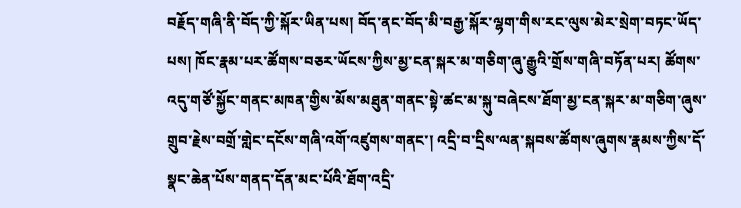བརྗོད་གཞི་ནི་བོད་ཀྱི་སྐོར་ཡིན་པས། བོད་ནང་བོད་མི་བརྒྱ་སྐོར་ལྷག་གིས་རང་ལུས་མེར་སྲེག་བཏང་ཡོད་པས། ཁོང་རྣམ་པར་ཚོགས་བཅར་ཡོངས་ཀྱིས་མྱ་ངན་སྐར་མ་གཅིག་ཞུ་རྒྱུའི་གྲོས་གཞི་བཏོན་པར། ཚོགས་འདུ་གཙོ་སྐྱོང་གནང་མཁན་གྱིས་མོས་མཐུན་གནང་སྟེ་ཚང་མ་སྐུ་བཞེངས་ཐོག་མྱ་ངན་སྐར་མ་གཅིག་ཞུས་གྲུབ་རྗེས་བགྲོ་གླེང་དངོས་གཞི་འགོ་འཛུགས་གནང་། འདྲི་བ་དྲིས་ལན་སྐབས་ཚོགས་ཞུགས་རྣམས་ཀྱིས་དོ་སྣང་ཆེན་པོས་གནད་དོན་མང་པོའི་ཐོག་འདྲི་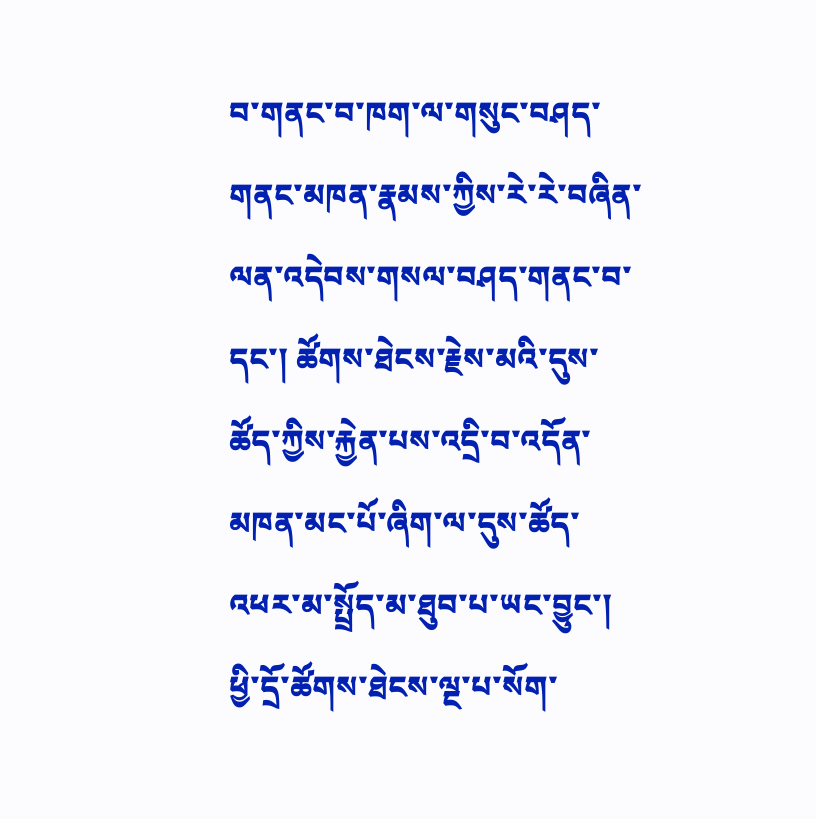བ་གནང་བ་ཁག་ལ་གསུང་བཤད་གནང་མཁན་རྣམས་ཀྱིས་རེ་རེ་བཞིན་ལན་འདེབས་གསལ་བཤད་གནང་བ་དང་། ཚོགས་ཐེངས་རྗེས་མའི་དུས་ཚོད་ཀྱིས་རྐྱེན་པས་འདྲི་བ་འདོན་མཁན་མང་པོ་ཞིག་ལ་དུས་ཚོད་འཕར་མ་སྤྲོད་མ་ཐུབ་པ་ཡང་བྱུང་། ཕྱི་དྲོ་ཚོགས་ཐེངས་ལྔ་པ་སོག་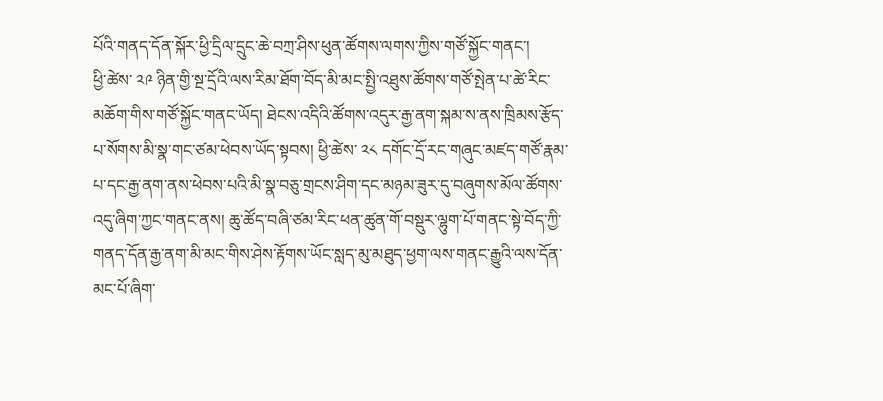པོའི་གནད་དོན་སྐོར་ཕྱི་དྲིལ་དྲུང་ཆེ་བཀྲ་ཤིས་ཕུན་ཚོགས་ལགས་ཀྱིས་གཙོ་སྐྱོང་གནང་།
ཕྱི་ཚེས་ ༢༩ ཉིན་གྱི་སྔ་དྲོའི་ལས་རིམ་ཐོག་བོད་མི་མང་སྤྱི་འཐུས་ཚོགས་གཙོ་སྤེན་པ་ཚེ་རིང་མཆོག་གིས་གཙོ་སྐྱོང་གནང་ཡོད། ཐེངས་འདིའི་ཚོགས་འདུར་རྒྱ་ནག་སྐམ་ས་ནས་ཁྲིམས་རྩོད་པ་སོགས་མི་སྣ་གང་ཙམ་ཕེབས་ཡོད་སྟབས། ཕྱི་ཚེས་ ༢༨ དགོང་དྲོ་རང་གཞུང་མཛད་གཙོ་རྣམ་པ་དང་རྒྱ་ནག་ནས་ཕེབས་པའི་མི་སྣ་བཅུ་གྲངས་ཤིག་དང་མཉམ་ཟུར་དུ་བཞུགས་མོལ་ཚོགས་འདུ་ཞིག་ཀྱང་གནང་ནས། ཆུ་ཚོད་བཞི་ཙམ་རིང་ཕན་ཚུན་གོ་བསྡུར་ལྷུག་པོ་གནང་སྟེ་བོད་ཀྱི་གནད་དོན་རྒྱ་ནག་མི་མང་གིས་ཤེས་རྟོགས་ཡོང་སླད་མུ་མཐུད་ཕྱག་ལས་གནང་རྒྱུའི་ལས་དོན་མང་པོ་ཞིག་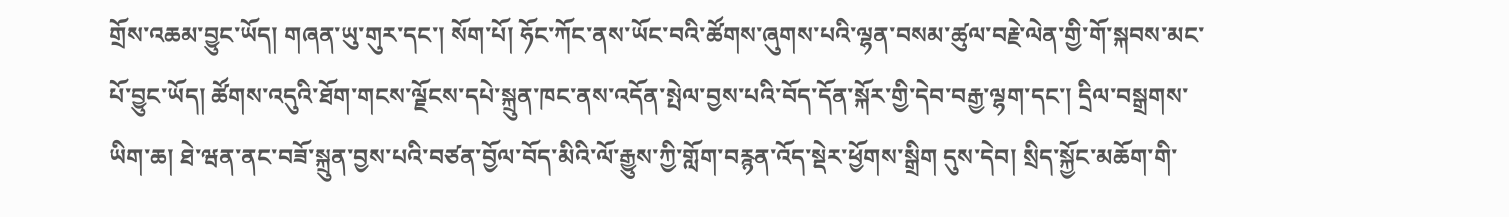གྲོས་འཆམ་བྱུང་ཡོད། གཞན་ཡུ་གུར་དང་། སོག་པོ། ཧོང་ཀོང་ནས་ཡོང་བའི་ཚོགས་ཞུགས་པའི་ལྷན་བསམ་ཚུལ་བརྗེ་ལེན་གྱི་གོ་སྐབས་མང་པོ་བྱུང་ཡོད། ཚོགས་འདུའི་ཐོག་གངས་ལྗོངས་དཔེ་སྐྲུན་ཁང་ནས་འདོན་སྤེལ་བྱས་པའི་བོད་དོན་སྐོར་གྱི་དེབ་བརྒྱ་ལྷག་དང་། དྲིལ་བསྒྲགས་ཡིག་ཆ། ཐེ་ཝན་ནང་བཟོ་སྐྲུན་བྱས་པའི་བཙན་བྱོལ་བོད་མིའི་ལོ་རྒྱུས་ཀྱི་གློག་བརྙན་འོད་སྡེར་ཕྱོགས་སྒྲིག དུས་དེབ། སྲིད་སྐྱོང་མཆོག་གི་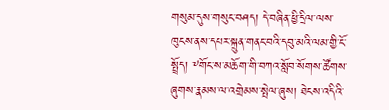གསུམ་དུས་གསུང་བཤད། དེ་བཞིན་ཕྱི་དྲིལ་ལས་ཁུངས་ནས་དཔར་སྐྲུན་གནང་བའི་དབུ་མའི་ལམ་གྱི་ངོ་སྤྲོད། ༸གོང་ས་མཆོག་གི་བཀའ་སློབ་སོགས་ཚོགས་ཞུགས་རྣམས་ལ་འགྲེམས་སྤེལ་ཞུས། ཐེངས་འདིའི་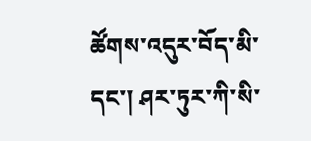ཚོགས་འདུར་བོད་མི་དང་། ཤར་ཏུར་ཀི་སི་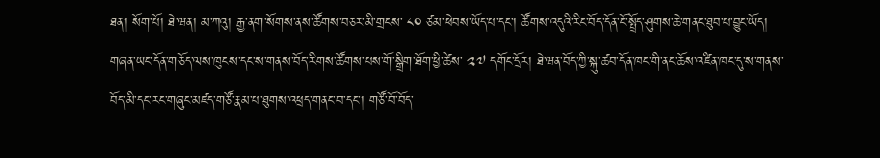ཐན། སོག་པོ། ཐེ་ཝན། མ་ཀའུ། རྒྱ་ནག་སོགས་ནས་ཚོགས་བཅར་མི་གྲངས་ ༨༠ ཙམ་ཕེབས་ཡོད་པ་དང་། ཚོགས་འདུའི་རིང་བོད་དོན་ངོ་སྤྲོད་ཤུགས་ཆེ་གནང་ཐུབ་པ་བྱུང་ཡོད།
གཞན་ཡང་དོན་གཅོད་ལས་ཁུངས་དང་ས་གནས་བོད་རིགས་ཚོགས་པས་གོ་སྒྲིག་ཐོག་ཕྱི་ཚེས་ ༢༧ དགོང་དྲོར། ཐེ་ཝན་བོད་ཀྱི་སྐུ་ཚབ་དོན་ཁང་གི་ནང་ཆོས་འཛིན་ཁང་དུ་ས་གནས་བོད་མི་དང་རང་གཞུང་མཛད་གཙོ་རྣམ་པ་ཐུགས་འཕྲད་གནང་བ་དང་། གཙོ་བོ་བོད་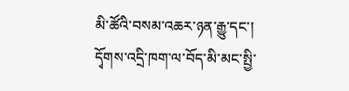མི་ཚོའི་བསམ་འཆར་ཉན་རྒྱུ་དང་། དྭོགས་འདྲི་ཁག་ལ་བོད་མི་མང་སྤྱི་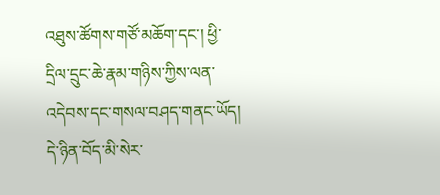འཐུས་ཚོགས་གཙོ་མཆོག་དང་། ཕྱི་དྲིལ་དྲུང་ཆེ་རྣམ་གཉིས་ཀྱིས་ལན་འདེབས་དང་གསལ་བཤད་གནང་ཡོད། དེ་ཉིན་བོད་མི་སེར་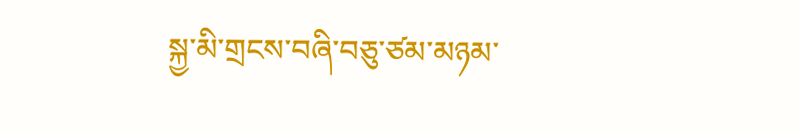སྐྱ་མི་གྲངས་བཞི་བཅུ་ཙམ་མཉམ་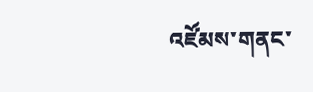འཛོམས་གནང་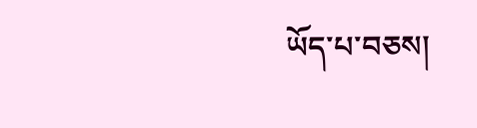ཡོད་པ་བཅས།